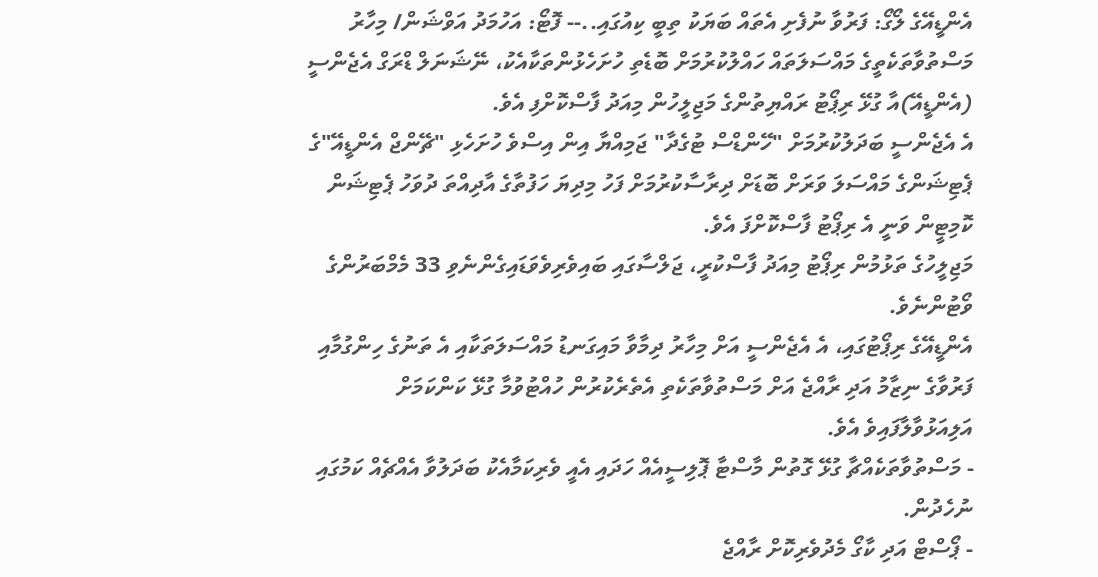އެންޑީއޭގެ ލޯގޯ: ފަރުވާ ނުފެށި އެތައް ބަޔަކު ތިބީ ކިއުގައި..-- ފޮޓޯ: އަހުމަދު އަވްޝަން/ މިހާރު
މަސްތުވާތަކެތީގެ މައްސަލަތައް ހައްލުކުރުމަށް ބޮޑެތި ހުށަހެޅުންތަކާއެކު، ނޭޝަނަލް ޑްރަގް އެޖެންސީ (އެންޑީއޭ)އާ ގުޅޭ ރިޕޯޓު ރައްޔިތުންގެ މަޖިލީހުން މިއަދު ފާސްކޮށްފި އެވެ.
އެ އެޖެންސީ ބަދަލުކުރުމަށް "ހޭންޑްސް ޓުގެދާ" ޖަމިއްޔާ އިން އިސްވެ ހުށަހެޅި "ޗޭންޖް އެންޑީއޭ"ގެ ޕެޓިޝަންގެ މައްސަލަ ވަރަށް ބޮޑަށް ދިރާސާކުރުމަށް ފަހު މިދިޔަ ހަފުތާގެ އާދިއްތަ ދުވަހު ޕެޓިޝަން ކޮމިޓީން ވަނީ އެ ރިޕޯޓު ފާސްކޮށްފަ އެވެ.
މަޖިލީހުގެ ތަޅުމުން ރިޕޯޓު މިއަދު ފާސްކުރީ، ޖަލްސާގައި ބައިވެރިވެވަޑައިގެންނެވި 33 މެމްބަރުންގެ ވޯޓުންނެވެ.
އެންޑީއޭގެ ރިޕޯޓުގައި، އެ އެޖެންސީ އަށް މިހާރު ދިމާވާ މައިގަނޑު މައްސަލަތަކާއި އެ ތަނުގެ ހިންގުމާއި ފަރުވާގެ ނިޒާމު އަދި ރާއްޖެ އަށް މަސްތުވާތަކެތި އެތެރެކުރުން ހުއްޓުވުމާ ގުޅޭ ކަންކަމަށް އަލިއަޅުވާލާފައިވެ އެވެ.
- މަސްތުވާތަކެއްޗާ ގުޅޭ ގޮތުން މާސްޓާ ޕޮލިސީއެއް ހަދައި އެއީ ވެރިކަމާއެކު ބަދަލުވާ އެއްޗެއް ކަމުގައި ނުހެދުން.
- ޕޯސްޓް އަދި ކާގޯ މެދުވެރިކޮށް ރާއްޖެ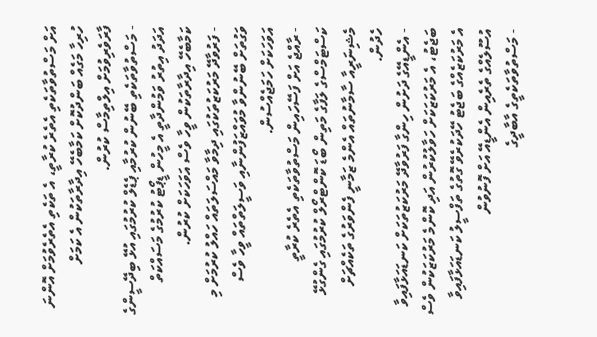އަށް މަސްތުވާތަކެތި އެތެރެ ކުރާތީ، އެ ތަކެތި އެތެރެވުމަށް އޮންނަ ހުރިހާ މަގެއް ބަންދުކޮށް ކަމާބެހޭ އިދާރާތަކުން އެ ކަމަށް ފާރަވެރިވުމަށް އިލްތިމާސް ކުރުން.
- މަސްތުވާތަކެތި ބޭނުން ކުރުމާއި ޕެޑެލް ކުރުމުގައި އުޅޭ ބިދޭސީންގެ އަދަދު އިތުރު ވަމުންދާތީ އެ މީހުން ޑީޕޯޓު ކުރުމުގެ މަސައްކަތް ކަމާބެހޭ އިދާރާތަކުން ވީހާ ވެސް އަވަހަކަށް ކުރުން.
- ފަރުވާދޭ މަރުކަޒުތަކުގައި ދިމާވާ މައްސަލަތައް ހައްލު ކުރުމަށް މި ވަގުތަށް ބޭނުންވާ މުވައްޒަފުންނާއި ވަސީލަތްތައް ވީހާ ވެސް އަވަހަކަށް ހަމަޖެއްސުން.
- ރާއްޖެ އަށް ފަސޭހައިން މަސްތުވާތަކެތި އެތެރެ ކުރާތީ ކަސްޓަމްސްގެ ލަފާގެ މަތިން ބޯޑަ ކޮންޓްރޯލް ކުރުމުގައި ގެންގުޅޭ މެޝިނަރީއާ ސާމާނުތައް އެންމެ ޒަމާނީ ފެންވަރުގެ ތަކެއްޗަށް ހެދުން.
- އެންޑީއޭގެ ދަށުން ހިންގާ ފަރުވާދޭ މަރުކަޒުތަކަށް ކަނޑައަޅާފައިވާ ބަޖެޓު، އެ މަރުކަޒަކަށް ހަވާލުކުރުން އަދި ކޮންމެ މަރުކަޒަކުން ވެސް އެ މަރުކަޒެއްގެ ބަޖެޓު ހޭދަކުރެވޭ ގޮތުގެ ތަފްސީލު ކަނޑައަޅާފައިވާ އުސޫލެއްގެ ތެރެއިން އެންޑީއޭ އަށް ފޮނުވުން
- މަސްތުވާތަކެތީގެ އާބާދީގެ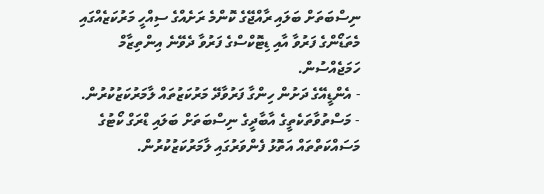ނިސްބަތަށް ބަލައި ރާއްޖޭގެ ކޮންމެ ރަށެއްގެ ސިއްހީ މަރުކަޒެއްގައި މެތަޑޯންގެ ފަރުވާ އާއި ޑިޓޮކްސްގެ ފަރުވާ ދެވޭނެ އިންތިޒާމް ހަމަޖެއްސުން.
- އެންޑީއޭގެ ދަށުން ހިންގާ ފަރުވާދޭ މަރުކަޒުތައް ލާމަރުކަޒުކުރުން.
- މަސްތުވާތަކެތީގެ އާބާދީގެ ނިސްބަތަށް ބަލައި ޑްރަގް ކޯޓުގެ މަސައްކަތްތައް އަތޮޅު ފެންވަރުގައި ލާމަރުކަޒުކުރުން.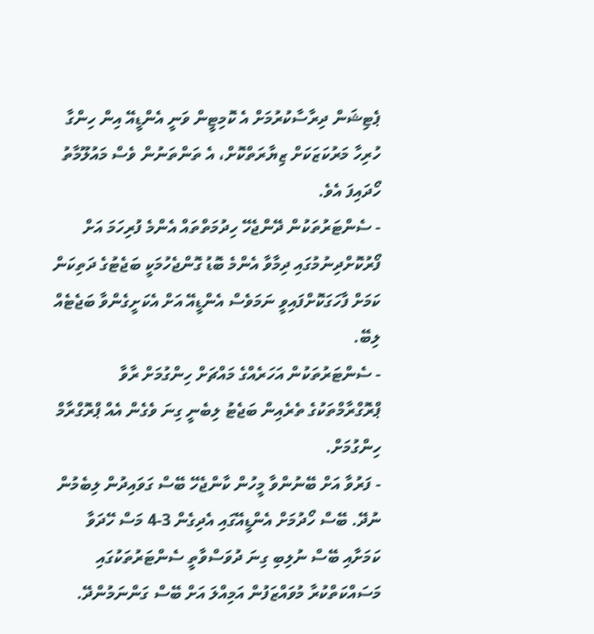ޕެޓިޝަން ދިރާސާކުރުމަށް އެ ކޮމިޓީން ވަނީ އެންޑީއޭ އިން ހިންގާ ހުރިހާ މަރުކަޒަކަށް ޒިޔާރަތްކޮށް، އެ ތަންތަނުން ވެސް މައުލޫމާތު ހޯދައިފަ އެވެ.
- ސެންޓަރުތަކުން ދޭންޖެހޭ ހިދުމަތްތައް އެންމެ ފުރިހަމަ އަށް ފޯރުކޮށްދިނުމުގައި ދިމާވާ އެންމެ ބޮޑު ގޮންޖެހުމަކީ ބަޖެޓުގެ ދަތިކަން ކަމަށް ފާހަގަކޮށްފައިވީ ނަމަވެސް އެންޑީއޭ އަށް އެކަށީގެންވާ ބަޖެޓެއް ލިބޭ.
- ސެންޓަރުތަކުން އަހަރެއްގެ މައްޗަށް ހިންގުމަށް ރާވާ ޕްރޮގްރާމްތަކުގެ ތެރެއިން ބަޖެޓު ލިބެނީ ގިނަ ވެގެން އެއް ޕްރޮގްރާމް ހިންގުމަށް.
- ފަރުވާ އަށް ބޭނުންވާ މީހުން ކާންޖެހޭ ބޭސް ގަވައިދުން ލިބެމުން ނުދޭ. ބޭސް ހޯދުމަށް އެންޑީއޭގައި އެދިގެން 3-4 މަސް ހޭދަވާ ކަމަށާއި ބޭސް ނުލިބި ގިނަ ދުވަސްވާތީ ސެންޓަރުތަކުގައި މަސައްކަތްކުރާ މުވައްޒަފުން އަމިއްލަ އަށް ބޭސް ގަންނަމުންދޭ.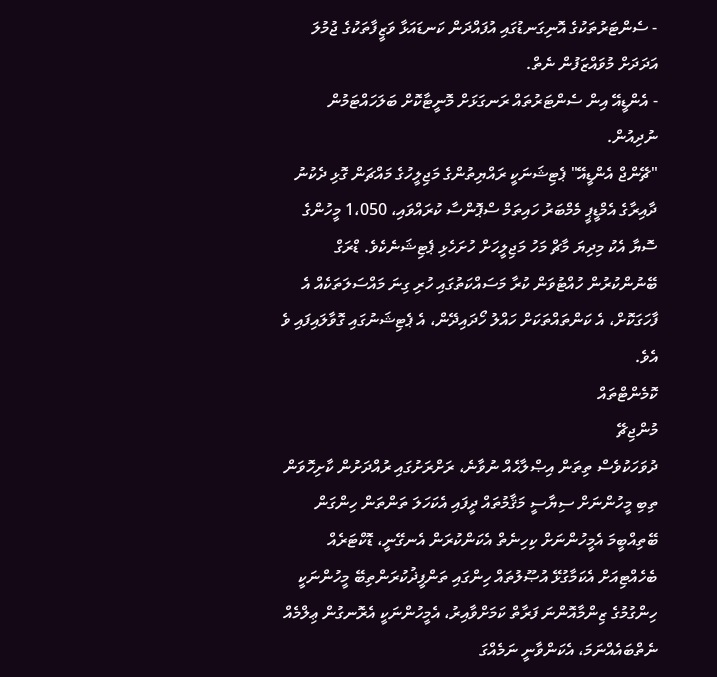- ސެންޓަރުތަކުގެ އޮނިގަނޑުގައި އުފައްދަން ކަނޑައަޅާ ވަޒީފާތަކުގެ ޖުމުލަ އަދަދަށް މުވައްޒަފުން ނެތް.
- އެންޑީއޭ އިން ސެންޓަރުތައް ރަނގަޅަށް މޮނީޓާކޮށް ބަލަހައްޓަމުން ނުދިއުން.
"ޗޭންޖް އެންޑީއޭ" ޕެޓިޝަނަކީ ރައްޔިތުންގެ މަޖިލީހުގެ މައްޗަން ގޮޅި ދެކުނު ދާއިރާގެ އެމްޑީޕީ މެމްބަރު ހައިތަމް ސްޕޮންސާ ކުރައްވައި، 1،050 މީހުންގެ ސޮޔާ އެކު މިދިޔަ މާޗް މަހު މަޖިލީހަށް ހުށަހެޅި ޕެޓިޝަނެކެވެ. ޑްރަގް ބޭނުންކުރުން ހުއްޓުވަން ކުރާ މަސައްކަތުގައި ހުރި ގިނަ މައްސަލަތަކެއް އެ ފާހަގަކޮށް، އެ ކަންތައްތަކަށް ހައްލު ހޯދައިދޭން، އެ ޕެޓިޝަނުގައި ގޮވާލައިފައި ވެ އެވެ.
ކޮމެންޓްތައް
މުންޖިޗޭ
ދުވަހަކުވެސް ތިތަން އިޞްލާޙެއް ނުވާނެ، ރަށްރަށުގައި ރުއްދަށުން ކާށިހޮވަން ތިބި މީހުންނަށް ސިޔާސީ މަޤާމުތައް ދީފައި އެކަހަލަ ތަންތަން ހިންގަން ބޭތިއްބީމަ އެމީހުންނަށް ކިހިނެތް އެކަންކުރަން އެނގޭނީ، ޑޮކްޓަރެއް ބެހެއްޓިއަށް އެކަމާގުޅޭ އުޞޫލުތައް ހިންގައި ތަންފީޛުކުރަންތިބޭ މީހުންނަކީ ހިންގުމުގެ ޒިންމާއޮންނަ ފަރާތް ކަމަށްވާއިރު، އެމީހުންނަކީ އެރޮނގުން ޢިލްމެއް ނެތްބައެއްނަމަ، އެކަންވާނީ ނަމެއްގަ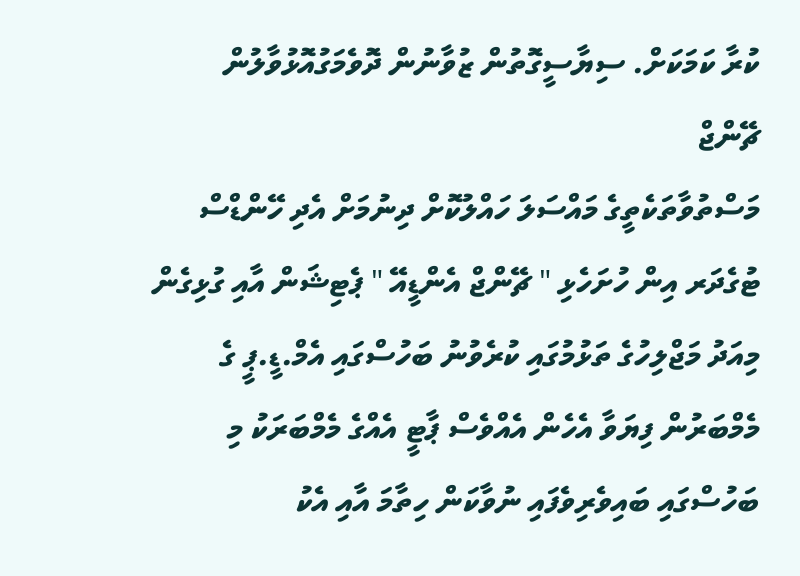ކުރާ ކަމަކަށް. ސިޔާސީގޮތުން ޒުވާނުން ދޮވެމަގުއޮޅުވާލުން
ޗޭންޖް
މަސްތުވާތަކެތީގެ މައްސަލަ ހައްލުކޮށް ދިނުމަށް އެދި ހޭންޑްސް ޓުގެދަރ އިން ހުށަހެޅި " ޗޭންޖް އެންޑީއޭ " ޕެޓިޝަން އާއި ގުޅިގެން މިއަދު މަޖްލިހުގެ ތަޅުމުގައި ކުރެވުނު ބަހުސްގައި އެމް.ޑީ.ޕީ ގެ މެމްބަރުން ފިޔަވާ އެހެން އެއްވެސް ޕާޓީ އެއްގެ މެމްބަރަކު މި ބަހުސްގައި ބައިވެރިވެފައި ނުވާކަން ހިތާމަ އާއި އެކު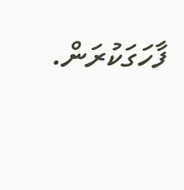ފާހަގަކުރަން.